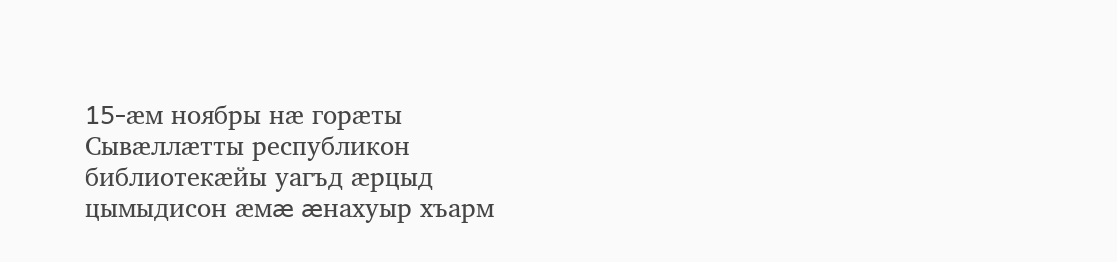15-æм ноябры нæ горæты Сывæллæтты республикон библиотекæйы уагъд æрцыд цымыдисон æмæ æнахуыр хъарм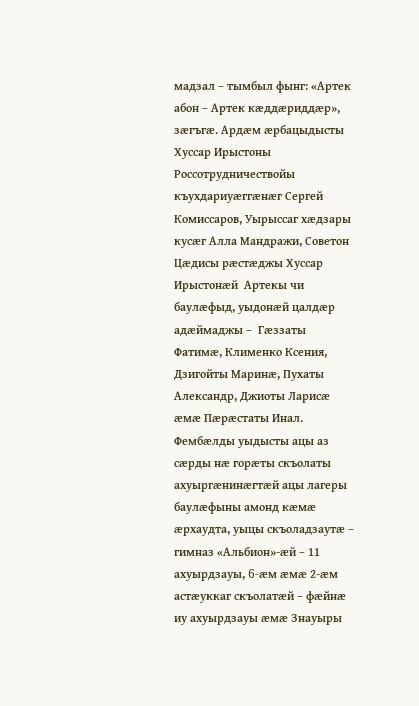мадзал – тымбыл фынг: «Артек абон – Артек кæддæриддæр», зæгъгæ. Ардæм æрбацыдысты Хуссар Ирыстоны Россотрудничествойы къухдариуæггæнæг Сергей Комиссаров, Уырыссаг хæдзары кусæг Алла Мандражи, Советон Цæдисы рæстæджы Хуссар Ирыстонæй  Артекы чи баулæфыд, уыдонæй цалдæр адæймаджы –  Гæззаты Фатимæ, Клименко Ксения, Дзигойты Маринæ, Пухаты Александр, Джиоты Ларисæ æмæ Пæрæстаты Инал. Фембæлды уыдысты ацы аз сæрды нæ горæты скъолаты ахуыргæнинæгтæй ацы лагеры баулæфыны амонд кæмæ æрхаудта, уыцы скъоладзаутæ – гимназ «Альбион»-æй – 11 ахуырдзауы, 6-æм æмæ 2-æм астæуккаг скъолатæй – фæйнæ иу ахуырдзауы æмæ Знауыры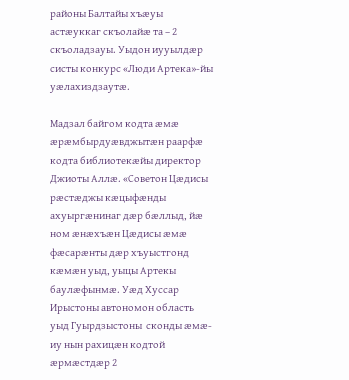районы Балтайы хъæуы астæуккаг скъолайæ та – 2 скъоладзауы. Уыдон иууылдæр систы конкурс «Люди Артека»-йы уæлахиздзаутæ.

Мадзал байгом кодта æмæ æрæмбырдуæвджытæн раарфæ кодта библиотекæйы директор Джиоты Аллæ. «Советон Цæдисы рæстæджы кæцыфæнды ахуыргæнинаг дæр бæллыд, йæ ном æнæхъæн Цæдисы æмæ фæсарæнты дæр хъуыстгонд кæмæн уыд, уыцы Артекы баулæфынмæ. Уæд Хуссар Ирыстоны автономон область уыд Гуырдзыстоны  сконды æмæ-иу нын рахицæн кодтой æрмæстдæр 2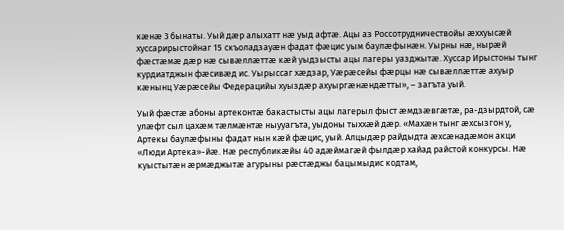кæнæ 3 бынаты. Уый дæр алыхатт нæ уыд афтæ. Ацы аз Россотрудничествойы æххуысæй хуссарирыстойнаг 15 скъоладзауæн фадат фæцис уым баулæфынæн. Уырны нæ, нырæй фæстæмæ дæр нæ сывæллæттæ кæй уыдзысты ацы лагеры уазджытæ. Хуссар Ирыстоны тынг курдиатджын фæсивæд ис. Уырыссаг хæдзар, Уæрæсейы фæрцы нæ сывæллæттæ ахуыр кæнынц Уæрæсейы Федерацийы хуыздæр ахуыргæнæндæтты», – загъта уый.

Уый фæстæ абоны артеконтæ бакастысты ацы лагерыл фыст æмдзæвгæтæ, ра-дзырдтой, сæ улæфт сыл цахæм тæлмæнтæ ныууагъта, уыдоны тыххæй дæр. «Махæн тынг æхсызгон у, Артекы баулæфыны фадат нын кæй фæцис, уый. Алцыдæр райдыдта æхсæнадæмон акци «Люди Артека»-йæ. Нæ республикæйы 40 адæймагæй фылдæр хайад райстой конкурсы. Нæ куыстытæн æрмæджытæ агурыны рæстæджы бацымыдис кодтам,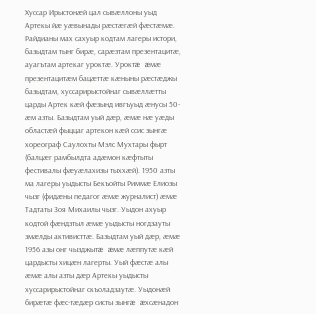Хуссар Ирыстонæй цал сывæллоны уыд Артекы йæ уæвынады рæстæгæй фæстæмæ. Райдианы мах сахуыр кодтам лагеры истори, базыдтам тынг бирæ, сарæзтам презентацитæ, ауагътам артекаг уроктæ. Уроктæ æмæ презентацитæм бацæттæ кæныны рæстæджы базыдтам, хуссарирыстойнаг сывæллæтты царды Артек кæй фæзынд ивгъуыд æнусы 50-æм азты. Базыдтам уый дæр, æмæ нæ уæды областæй фыццаг артекон кæй ссис зынгæ хореограф Саулохты Мэлс Мухтары фырт (балцæг рамбылдта адæмон кæфтыты фестивалы фæуæлахизы тыххæй). 1950 азты ма лагеры уыдысты Бекъойты Риммæ Елиозы чызг (фидæны педагог æмæ журналист) æмæ Тадтаты Зоя Михаилы чызг. Уыдон ахуыр кодтой фæндзтыл æмæ уыдысты ногдзауты змæлды активисттæ. Базыдтам уый дæр, æмæ 1956 азы онг чызджытæ æмæ лæппутæ кæй цардысты хицæн лагерты. Уый фæстæ алы æмæ алы азты дæр Артекы уыдысты хуссарирыстойнаг скъоладзаутæ. Уыдонæй бирæтæ фæс-тæдæр систы зынгæ æхсæнадон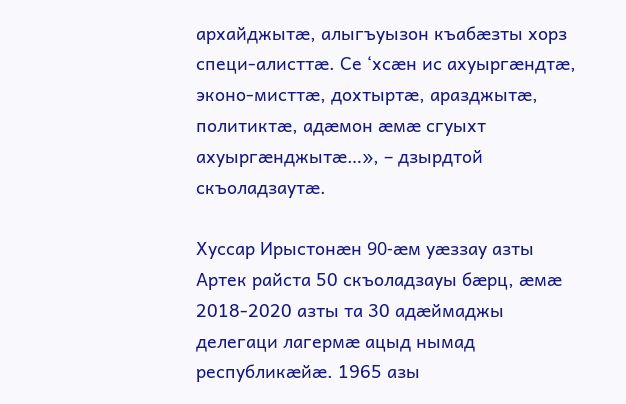архайджытæ, алыгъуызон къабæзты хорз специ-алисттæ. Се ‘хсæн ис ахуыргæндтæ, эконо-мисттæ, дохтыртæ, аразджытæ, политиктæ, адæмон æмæ сгуыхт ахуыргæнджытæ…», – дзырдтой скъоладзаутæ.

Хуссар Ирыстонæн 90-æм уæззау азты Артек райста 50 скъоладзауы бæрц, æмæ 2018-2020 азты та 30 адæймаджы делегаци лагермæ ацыд нымад республикæйæ. 1965 азы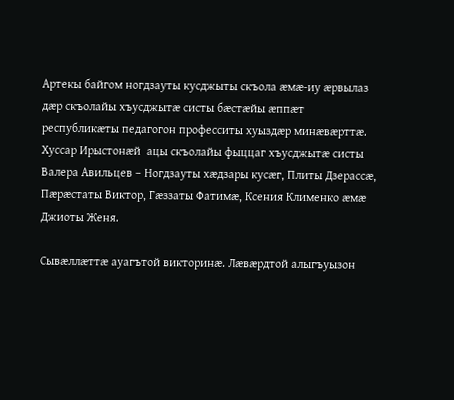Артекы байгом ногдзауты кусджыты скъола æмæ-иу æрвылаз дæр скъолайы хъусджытæ систы бæстæйы æппæт республикæты педагогон професситы хуыздæр минæвæрттæ. Хуссар Ирыстонæй  ацы скъолайы фыццаг хъусджытæ систы Валера Авильцев – Ногдзауты хæдзары кусæг, Плиты Дзерассæ, Пæрæстаты Виктор, Гæззаты Фатимæ, Ксения Клименко æмæ Джиоты Женя.

Сывæллæттæ ауагътой викторинæ. Лæвæрдтой алыгъуызон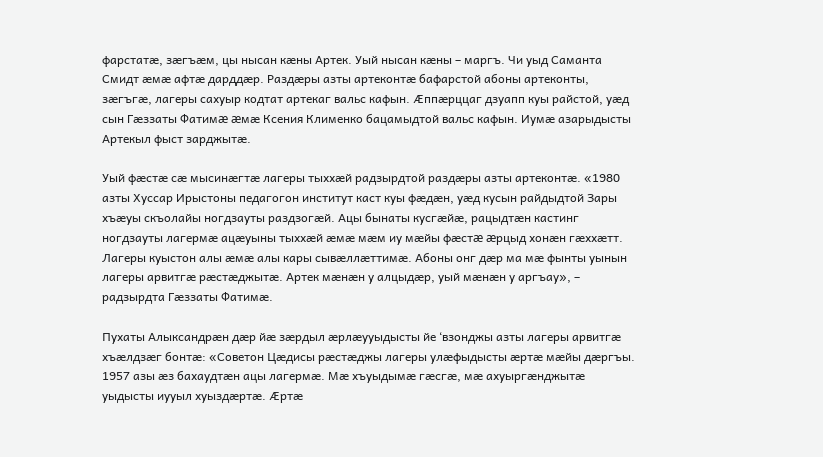фарстатæ, зæгъæм, цы нысан кæны Артек. Уый нысан кæны – маргъ. Чи уыд Саманта Смидт æмæ афтæ дарддæр. Раздæры азты артеконтæ бафарстой абоны артеконты, зæгъгæ, лагеры сахуыр кодтат артекаг вальс кафын. Æппæрццаг дзуапп куы райстой, уæд сын Гæззаты Фатимæ æмæ Ксения Клименко бацамыдтой вальс кафын. Иумæ азарыдысты Артекыл фыст зарджытæ.

Уый фæстæ сæ мысинæгтæ лагеры тыххæй радзырдтой раздæры азты артеконтæ. «1980 азты Хуссар Ирыстоны педагогон институт каст куы фæдæн, уæд кусын райдыдтой Зары хъæуы скъолайы ногдзауты раздзогæй. Ацы бынаты кусгæйæ, рацыдтæн кастинг ногдзауты лагермæ ацæуыны тыххæй æмæ мæм иу мæйы фæстæ æрцыд хонæн гæххæтт. Лагеры куыстон алы æмæ алы кары сывæллæттимæ. Абоны онг дæр ма мæ фынты уынын лагеры арвитгæ рæстæджытæ. Артек мæнæн у алцыдæр, уый мæнæн у аргъау», – радзырдта Гæззаты Фатимæ.

Пухаты Алыксандрæн дæр йæ зæрдыл æрлæууыдысты йе ‘взонджы азты лагеры арвитгæ хъæлдзæг бонтæ: «Советон Цæдисы рæстæджы лагеры улæфыдысты æртæ мæйы дæргъы. 1957 азы æз бахаудтæн ацы лагермæ. Мæ хъуыдымæ гæсгæ, мæ ахуыргæнджытæ уыдысты иууыл хуыздæртæ. Æртæ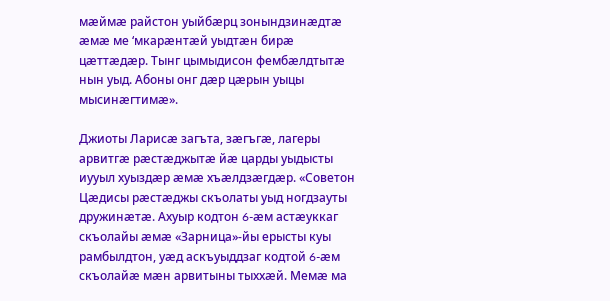мæймæ райстон уыйбæрц зонындзинæдтæ æмæ ме ‘мкарæнтæй уыдтæн бирæ цæттæдæр. Тынг цымыдисон фембæлдтытæ нын уыд. Абоны онг дæр цæрын уыцы мысинæгтимæ».

Джиоты Ларисæ загъта, зæгъгæ, лагеры арвитгæ рæстæджытæ йæ царды уыдысты иууыл хуыздæр æмæ хъæлдзæгдæр. «Советон Цæдисы рæстæджы скъолаты уыд ногдзауты дружинæтæ. Ахуыр кодтон 6-æм астæуккаг скъолайы æмæ «Зарница»-йы ерысты куы рамбылдтон, уæд аскъуыддзаг кодтой 6-æм скъолайæ мæн арвитыны тыххæй. Мемæ ма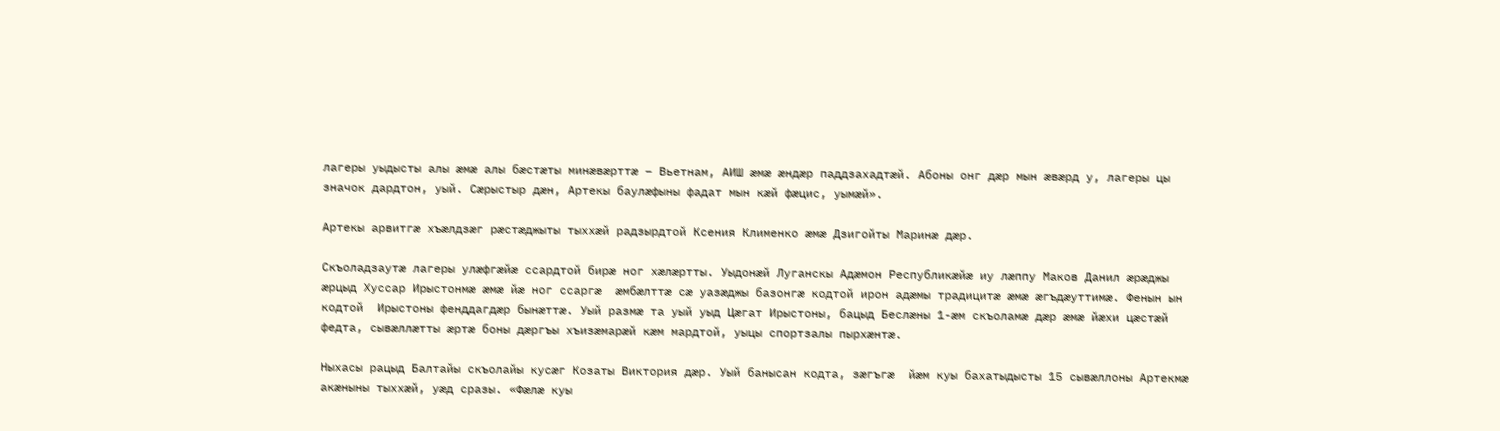лагеры уыдысты алы æмæ алы бæстæты минæвæрттæ – Вьетнам, АИШ æмæ æндæр паддзахадтæй. Абоны онг дæр мын æвæрд у, лагеры цы значок дардтон, уый. Сæрыстыр дæн, Артекы баулæфыны фадат мын кæй фæцис, уымæй».

Артекы арвитгæ хъæлдзæг рæстæджыты тыххæй радзырдтой Ксения Клименко æмæ Дзигойты Маринæ дæр.

Скъоладзаутæ лагеры улæфгæйæ ссардтой бирæ ног хæлæртты. Уыдонæй Луганскы Адæмон Республикæйæ иу лæппу Маков Данил æрæджы æрцыд Хуссар Ирыстонмæ æмæ йæ ног ссаргæ  æмбæлттæ сæ уазæджы базонгæ кодтой ирон адæмы традицитæ æмæ æгъдæуттимæ. Фенын ын кодтой  Ирыстоны фенддагдæр бынæттæ. Уый размæ та уый уыд Цæгат Ирыстоны, бацыд Беслæны 1-æм скъоламæ дæр æмæ йæхи цæстæй федта, сывæллæтты æртæ боны дæргъы хъизæмарæй кæм мардтой, уыцы спортзалы пырхæнтæ.

Ныхасы рацыд Балтайы скъолайы кусæг Козаты Виктория дæр. Уый банысан кодта, зæгъгæ  йæм куы бахатыдысты 15 сывæллоны Артекмæ акæныны тыххæй, уæд сразы. «Фæлæ куы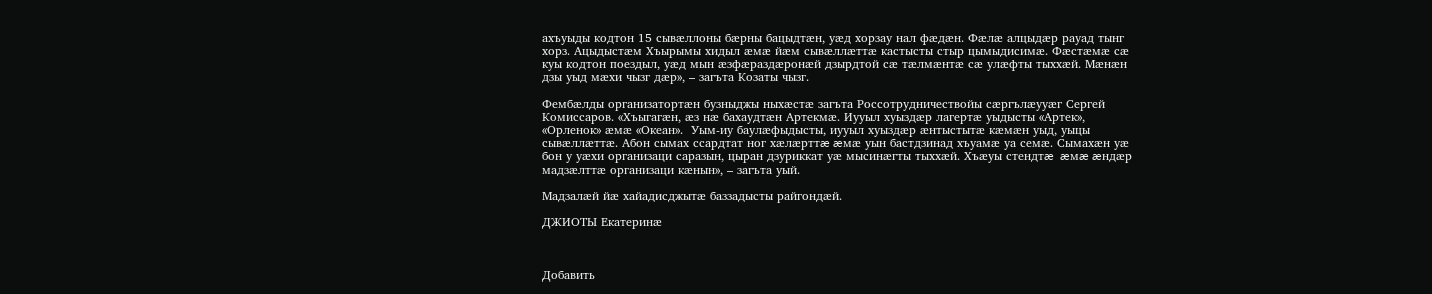ахъуыды кодтон 15 сывæллоны бæрны бацыдтæн, уæд хорзау нал фæдæн. Фæлæ алцыдæр рауад тынг хорз. Ацыдыстæм Хъырымы хидыл æмæ йæм сывæллæттæ кастысты стыр цымыдисимæ. Фæстæмæ сæ куы кодтон поездыл, уæд мын æзфæраздæронæй дзырдтой сæ тæлмæнтæ сæ улæфты тыххæй. Мæнæн дзы уыд мæхи чызг дæр», – загъта Козаты чызг.

Фембæлды организатортæн бузныджы ныхæстæ загъта Россотрудничествойы сæргълæууæг Сергей Комиссаров. «Хъыгагæн, æз нæ бахаудтæн Артекмæ. Иууыл хуыздæр лагертæ уыдысты «Артек», «Орленок» æмæ «Океан».  Уым-иу баулæфыдысты, иууыл хуыздæр æнтыстытæ кæмæн уыд, уыцы сывæллæттæ. Абон сымах ссардтат ног хæлæрттæ æмæ уын бастдзинад хъуамæ уа семæ. Сымахæн уæ бон у уæхи организаци саразын, цыран дзуриккат уæ мысинæгты тыххæй. Хъæуы стендтæ  æмæ æндæр мадзæлттæ организаци кæнын», – загъта уый.

Мадзалæй йæ хайадисджытæ баззадысты райгондæй.

ДЖИОТЫ Екатеринæ



Добавить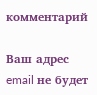комментарий

Ваш адрес email не будет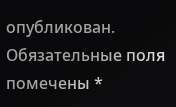опубликован. Обязательные поля помечены *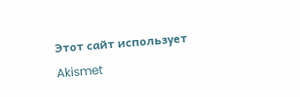Этот сайт использует Akismet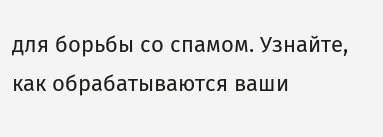для борьбы со спамом. Узнайте, как обрабатываются ваши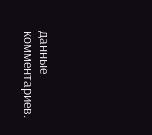данные комментариев.